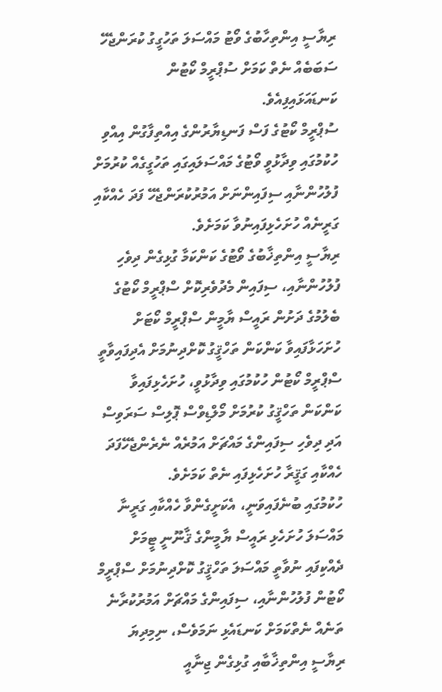ރިޔާސީ އިންތިހާބުގެ ވޯޓު މައްސަލަ ތަހުގީގު ކުރަންޖެހޭ ސަބަބެއް ނެތް ކަމަށް ސުޕްރީމް ކޯޓުން ކަނޑައަޅައިފިއެވެ.
ސުޕްރީމް ކޯޓުގެ ފަސް ފަނޑިޔާރުންގެ އިއްތިފާގުން އިއްވި ހުކުމުގައި ވިދާޅުވީ ވޯޓުގެ މައްސަލައިގައި ތަހުގީގެއް ކުރުމަށް ފުލުހުންނާއި ސިފައިންނަށް އަމުރުކުރަންޖެހޭ ފަދަ ހެއްކާއި ގަރީނެއް ހުށަހެޅިފައިނުވާ ކަމަށެވެ.
ރިޔާސީ އިންތިޚާބުގެ ވޯޓުގެ ކަންކަމާ ގުޅިގެން ދިވެހި ފުލުހުންނާއި، ސިފައިން މެދުވެރިކޮށް ސްޕްރީމް ކޯޓުގެ ބެލުމުގެ ދަށުން ރައީސް ޔާމީން ސްޕްރީމް ކޯޓަށް ހުށަހަޅާފައިވާ ކަންކަން ތަހްޤީގު ކޮށްދިނުމަށް އެދިފައިވާތީ ސްޕްރީމް ކޯޓުން ހުކުމުގައި ވިދާޅުވީ، ހުށަހެޅިފައިވާ ކަންކަން ތަހްޤީގު ކުރުމަށް މޯލްޑިވްސް ޕޮލިސް ސަރަވިސް އަދި ދިވެހި ސިފައިންގެ މައްޗަށް އަމުރެއް ނެރެންޖެހޭފަދަ ހެއްކާއި ގަޤީރާ ހުށަހެޅިފައި ނެތް ކަމަށެވެ.
ހުކުމުގައި ބުނެފައިވަނީ، އެކަށީގެންވާ ހެއްކާއި ގަރީނާ މައްސަލަ ހުށަހެޅި ރައީސް ޔާމީންގެ ޤާނޫނީ ޓީމަށް ދެއްކިފައި ނުވާތީ މައްސަލަ ތަހްޤީގު ކޮށްދިނުމަށް ސްޕްރީމް ކޯޓުން ފުލުހުންނާއި، ސިފައިންގެ މައްޗަށް އަމުރުކުރާނެ ތަނެއް ނެތްކަމަށް ކަނޑައެޅި ނަމަވެސް، ނިމިދިޔަ ރިޔާސީ އިންތިޚާބާއި ގުޅިގެން ޖިނާއީ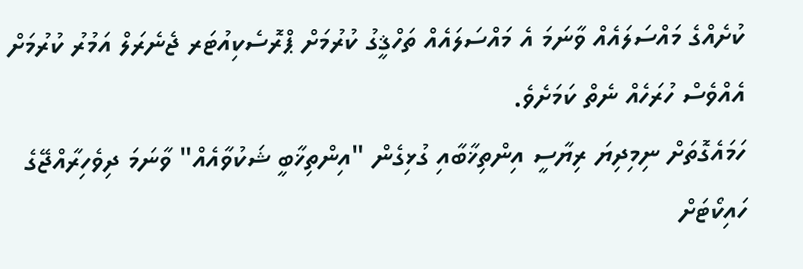ކުށެއްގެ މައްސަލައެއް ވާނަމަ އެ މައްސަލައެއް ތަހްޤީގު ކުރުމަށް ޕްރޮސެކިއުޓަރ ޖެނެރަލް އަމުރު ކުރުމަށް އެއްވެސް ހުރަހެއް ނެތް ކަމަށެވެ.
ހަމައެގޮތަށް ނިމިދިޔަ ރިޔާސީ އިންތިޚާބާއި ގުޅިގެން "އިންތިޚާބީ ޝަކުވާއެއް" ވާނަމަ ދިވެހިރާއްޖޭގެ ހައިކޯޓަށް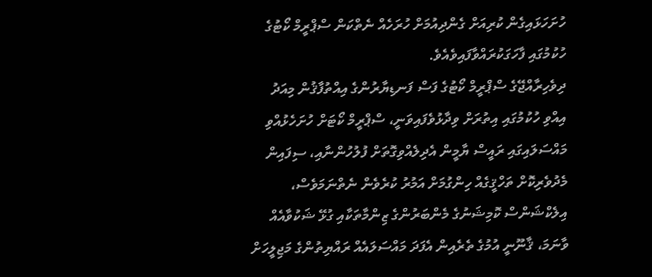ހުށަހަޅައިގެން ކުރިއަށް ގެންދިއުމަށް ހުރަހެއް ނެތްކަން ސްޕްރީމް ކޯޓުގެ ހުކުމުގައި ފާހަގަކުރައްވާފައިވެއެވެ.
ދިވެހިރާއްޖޭގެ ސްޕްރީމް ކޯޓުގެ ފަސް ފަނޑިޔާރުންގެ އިއްތުފާޤުން މިއަދު އިއްވި ހުކުމުގައި އިތުރަށް ވިދާޅުވެފައިވަނީ، ސްޕްރީމް ކޯޓަށް ހުށަހެޅުއްވި މައްސަލައިގައި ރައީސް ޔާމީން އެދިލެއްވިގޮތަށް ފުލުހުންނާއި، ސިފައިން މެދުވެރިކޮށް ތަހްޤީގެއް ހިންގުމަށް އަމުރު ކުރެވެން ނެތްނަމަވެސް، އިލެކްޝަންސް ކޮމިޝަނުގެ މެންބަރުންގެ ޒިންމާތަކާއި ގުޅޭ ޝަކުވާއެއް ވާނަމަ، ޤާނޫނީ އުމުގެ ތެރެއިން އެފަދަ މައްސަލައެއް ރައްޔިތުންގެ މަޖިލީހަށް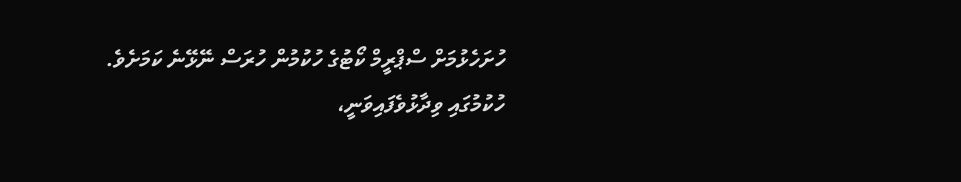ހުށަހެޅުމަށް ސްޕްރީމް ކޯޓުގެ ހުކުމުން ހުރަސް ނޭޅޭނެ ކަމަށެވެ.
ހުކުމުގައި ވިދާޅުވެފައިވަނީ،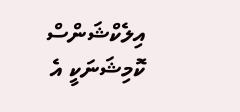އިލެކްޝަންސް ކޮމިޝަނަކީ އެ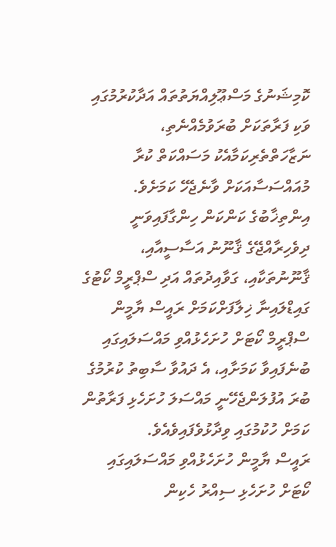ކޮމިޝަނުގެ މަސްޢޫލިއްޔަތުތައް އަދާކުރުމުގައި ވަކި ފަރާތަކަށް ބުރަވުމެއްނެތި، ނަޒާހަތްތެރިކަމާއެކު މަސައްކަތް ކުރާ މުއައްސަސާއަކަށް ވާނެޖެހޭ ކަމަށެވެ. އިންތިޚާބުގެ ކަންކަން ހިންގާފައިވަނީ ދިވެހިރާއްޖޭގެ ޤާނޫނު އަސާސީއާއި، ޤާނޫނުތަކާއި، ގަވާއިދުތައް އަދި ސްޕްރީމް ކޯޓުގެ ގައިޑްލައިނާ ޚިލާފަށްކަމަށް ރައީސް ޔާމީން ސްޕްރީމް ކޯޓަށް ހުށަހެޅުއްވި މައްސަލައިގައި ބުނެފައިވާ ކަމަށާއި، އެ ދައުވާ ސާބިތު ކުރުމުގެ ބުރަ އުފުލަންޖެހޭނީ މައްސަލަ ހުށަހެޅި ފަރާތުން ކަމަށް ހުކުމުގައި ވިދާޅުވެފައިވެއެވެ.
ރައީސް ޔާމީން ހުށަހެޅުއްވި މައްސަލައިގައި ކޯޓަށް ހުށަހެޅި ސިއްރު ހެކިން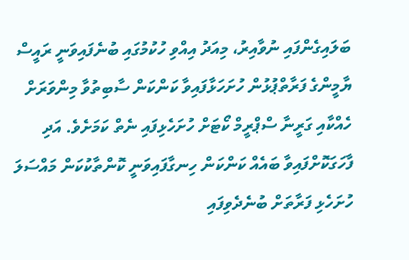ބަލައިގެންފައި ނުވާއިރު، މިއަދު އިއްވި ހުކުމުގައި ބުނެފައިވަނީ ރައީސް ޔާމީންގެ ފަރާތްޕުޅުން ހުށަހަޅާފައިވާ ކަންކަން ސާބިތުވާ މިންވަރަށް ހެއްކާއި ގަރީނާ ސްޕްރީމް ކޯޓަށް ހުށަހެޅިފައި ނެތް ކަމަށެވެ. އަދި ފާހަގަކޮށްފައިވާ ބައެއް ކަންކަން ހިނގާފައިވަނީ ކޮންތާކުކަން މައްސަލަ ހުށަހެޅި ފަރާތަށް ބުނެދެވިފައި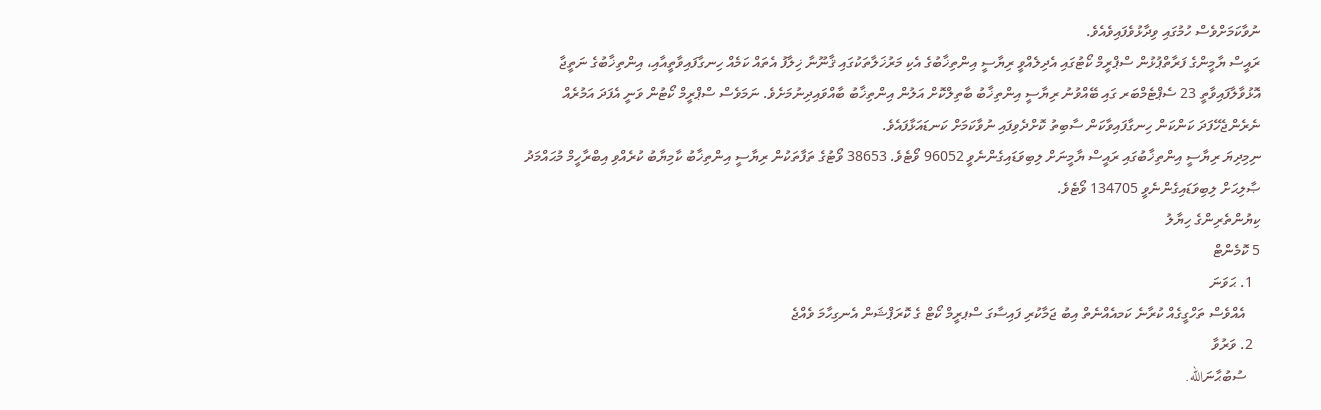ނުވާކަމަށްވެސް ހުމުގައި ވިދާޅުވެފައިވެއެވެ.
ރައީސް ޔާމީންގެ ފަރާތްޕުޅުން ސްޕްރީމް ކޯޓުގައި އެދިލެއްވީ ރިޔާސީ އިންތިޚާބުގެ އެކި މަރުޚަލާތަކުގައި ޤާނޫނާ ޚިލާފު އެތައް ކަމެއް ހިނގާފައިވާތީއާއި، އިންތިޚާބުގެ ނަތީޖާ އޮޅުވާލާފައިވާތީ 23 ސެޕްޓެމްބަރ ގައި ބޭއްވުނު ރިޔާސީ އިންތިޚާބު ބާތިލްކޮށް އަލުން އިންތިޚާބު ބާއްވައިދިނުމަށެވެ. ނަމަވެސް ސްޕްރީމް ކޯޓުން ވަނީ އެފަދަ އަމުރެއް ނެރެންޖެހޭފަދަ ކަންކަން ހިނގާފައިވާކަން ސާބިތު ކޮށްދެވިފައި ނުވާކަމަށް ކަނޑައަޅާފައެވެ.
ނިމިދިޔަ ރިޔާސީ އިންތިޚާބުގައި ރައީސް ޔާމީނަށް ލިބިވަޑައިގެންނެވީ 96052 ވޯޓެވެ. 38653 ވޯޓުގެ ތަފާތަކުން ރިޔާސީ އިންތިޚާބު ކާމިޔާބު ކުރެއްވި އިބްރާހީމް މުޙައްމަދު ޞާލިޙަށް ލިބިވަޑައިގެންނެވީ 134705 ވޯޓެވެ.
ކިޔުންތެރިންގެ ހިޔާލު
5 ކޮމެންޓް
  1. ޙަވަނަ
    އެއްވެސް ތަހްގީގެއް ކުރާނެ ކަމއެއްނެތް އިބު ޖަމާކުރި ފައިސާގަ ސްޕރީމް ކޯޓް ގެ ކޮރަޕްޝަން އެނގިހާމަ ވެއްޖެ
  2. ވަރުވާ
    ސުބުޙާނަالله.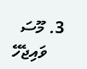3. މޫސަ
    ވައިޖެހޭ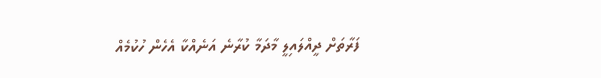ފަރާތަށް ދީއްލައިލީ މާދަމާ ކުރާނެ އަނެއްކާ އެހެން ހުކުމެއް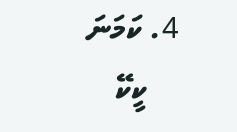4. ކަމަނަ
    ކީކޭ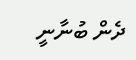ދެން ބުނާނީ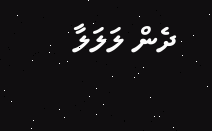ދެން ލަލަލާ